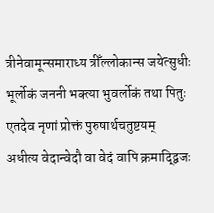त्रीनेवामून्समाराध्य त्रीँल्लोकान्स जयेत्सुधीः
भूर्लोकं जननी भक्त्या भुवर्लोकं तथा पितुः
एतदेव नृणां प्रोक्तं पुरुषार्थचतुष्टयम्
अधीत्य वेदान्वेदौ वा वेदं वापि क्रमाद्द्विजः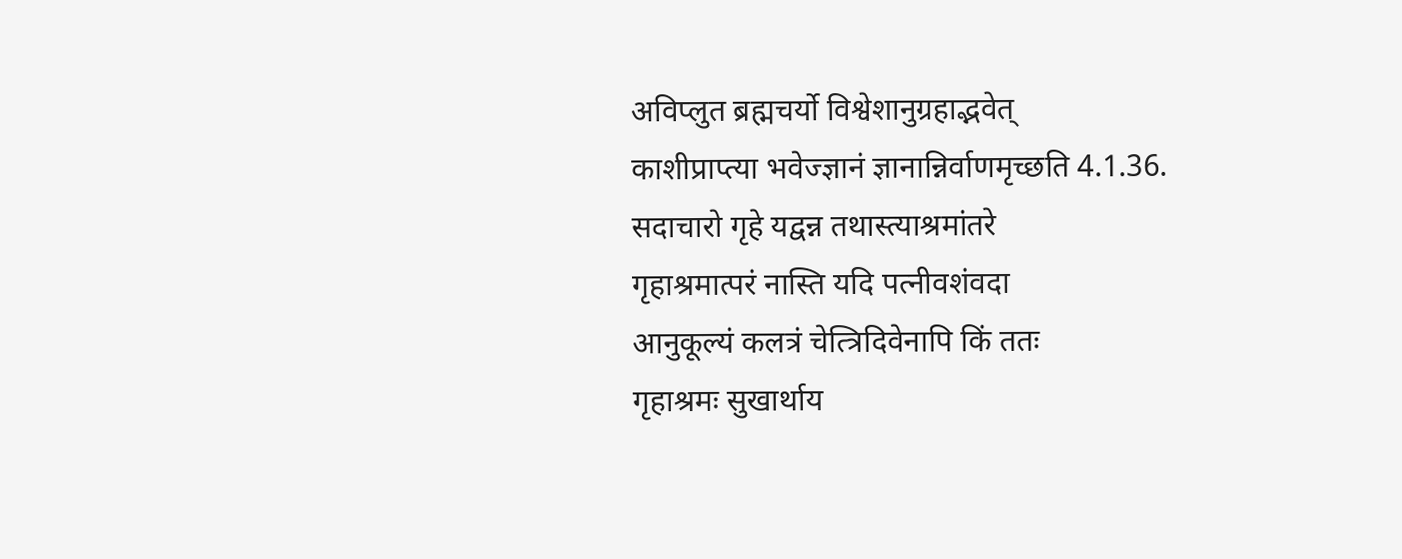अविप्लुत ब्रह्मचर्यो विश्वेशानुग्रहाद्भवेत्
काशीप्राप्त्या भवेज्ज्ञानं ज्ञानान्निर्वाणमृच्छति 4.1.36.
सदाचारो गृहे यद्वन्न तथास्त्याश्रमांतरे
गृहाश्रमात्परं नास्ति यदि पत्नीवशंवदा
आनुकूल्यं कलत्रं चेत्त्रिदिवेनापि किं ततः
गृहाश्रमः सुखार्थाय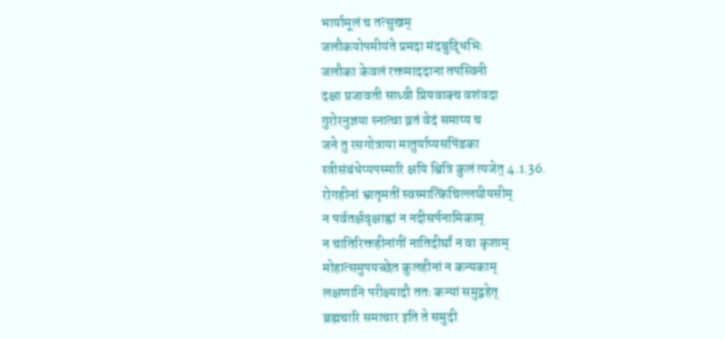भार्यामूलं च तत्सुखम्
जलौकयोपमीयंते प्रमदा मंदबुद्धिभिः
जलौका केवलं रक्तमाददाना तपस्विनी
दक्षा प्रजावती साध्वी प्रियवाक्च वशंवदा
गुरोरनुज्ञया स्नात्वा व्रतं वेदं समाप्य च
जने तु रसगोत्राया मातुर्याप्यसपिंडका
स्त्रीसंबंधेप्यपस्मारि क्षयि श्वित्रि कुलं त्यजेत् 4.1.36.
रोगहीनां भ्रातृमतीं स्वस्मात्किंचिल्लघीयसीम्
न पर्वतर्क्षवृक्षाह्वां न नदीसर्पनामिकाम्
न चातिरिक्तहीनांगीं नातिदीर्घां न वा कृशाम्
मोहात्समुपयच्छेत कुलहीनां न कन्यकाम्
लक्षणानि परीक्ष्यादौ ततः कन्यां समुद्वहेत्
ब्रह्मचारि समाचार इति ते समुदी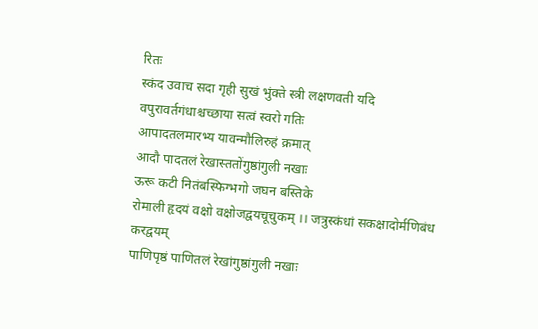रितः
स्कंद उवाच सदा गृही सुखं भुंक्ते स्त्री लक्षणवती यदि
वपुरावर्तगंधाश्चच्छाया सत्वं स्वरो गतिः
आपादतलमारभ्य यावन्मौलिरुहं क्रमात्
आदौ पादतलं रेखास्ततोंगुष्ठांगुली नखाः
ऊरू कटी नितंबस्फिग्भगो जघन बस्तिके
रोमाली हृदयं वक्षो वक्षोजद्वयचूचुकम् ।। जत्रुस्कंधां सकक्षादोर्मणिबंध करद्वयम्
पाणिपृष्ठं पाणितलं रेखांगुष्ठांगुली नखाः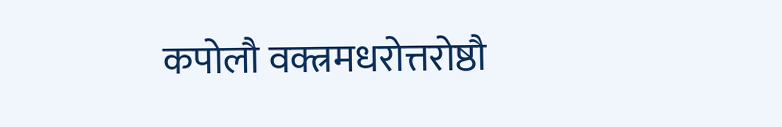कपोलौ वक्त्रमधरोत्तरोष्ठौ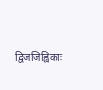द्विजजिह्विकाः